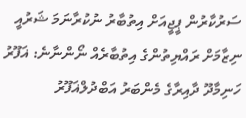ސަރުކާރުން ޕީޖީއަށް އިތުބާރު ނުކުރާނަމަ ޝަރުއީ ނިޒާމަށް ރައްޔިތުންގެ އިތުބާރެއް ނޯންނާނެ: ޣަފޫރު
ހަނިމާދޫ ދާއިރާގެ މެންބަރު އަބްދުލްޣަފޫރު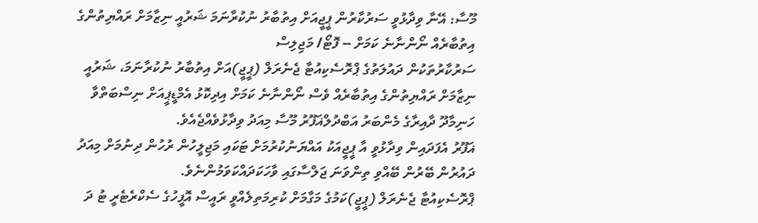މޫސާ: އޭނާ ވިދާޅުވީ ސަރުކާރުން ޕީޖީއަށް އިތުބާރު ނުކުރާނަމަ ޝަރުއީ ނިޒާމަށް ރައްޔިތުންގެ އިތުބާރެއް ނޯންނާނެ ކަމަށް -- ފޮޓޯ/ މަޖިލިސް
ސަރުކާރުތަކުން ދައުލަތުގެ ޕްރޮސެކިއުޓާ ޖެނެރަލް (ޕީޖީ)އަށް އިތުބާރު ނުކުރާނަމަ، ޝަރުއީ ނިޒާމަށް ރައްޔިތުންގެ އިތުބާރެއް ވެސް ނޯންނާނެ ކަމަށް އިދިކޮޅު އެމްޑީޕީއަށް ނިސްބަތްވާ ހަނިމާދޫ ދާއިރާގެ މެންބަރު އަބްދުލްޣަފޫރު މޫސާ މިއަދު ވިދާޅުވެއްޖެއެވެ.
ޣަފޫރު އެފަދައިން ވިދާޅުވީ އާ ޕީޖީއަކު އައްޔަނުކުރުމަށް ޓަކައި މަޖިލީހުން ރުހުން ދިނުމަށް މިއަދު ދައުރުން ބޭރުން ބޭއްވި ތިންވަނަ ޖަލްސާގައި ވާހަކަދައްކަވަމުންނެވެ.
ޕްރޮސެކިއުޓާ ޖެނެރަލް (ޕީޖީ)ކަމުގެ މަގާމަށް ކުރިމަތިލެއްވީ ރައީސް އޮފީހުގެ ސެކްރެޓެރީ ޓު ދަ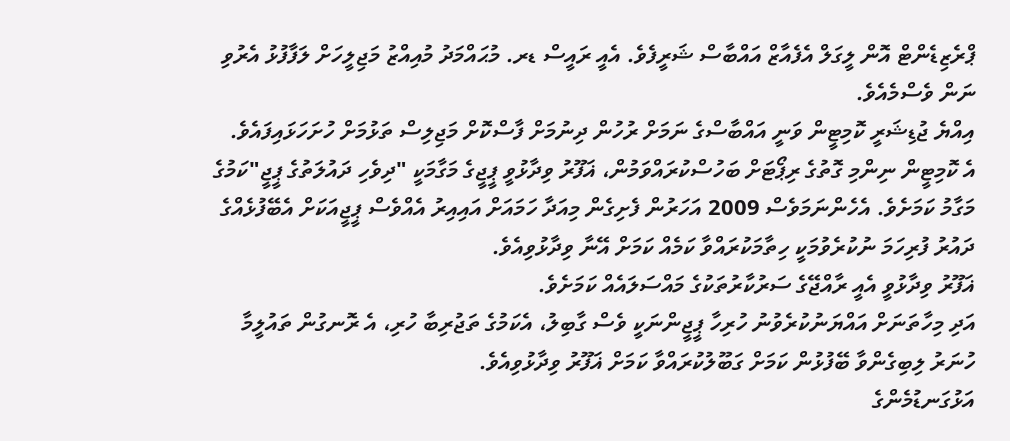ޕްރެޒިޑެންޓް އޮން ލީގަލް އެފެއާޒް އައްބާސް ޝަރީފެވެ. އެއީ ރައީސް ޑރ. މުޙައްމަދު މުއިއްޒު މަޖިލީހަށް ލަފާފުޅު އެރުވި ނަން ވެސްމެއެވެ.
އިއްޔެ ޖުޑިޝަރީ ކޮމިޓީން ވަނީ އައްބާސްގެ ނަމަށް ރުހުން ދިނުމަށް ފާސްކޮށް މަޖިލިސް ތަޅުމަށް ހުށަހަޅައިފައެވެ.
އެ ކޮމިޓީން ނިންމި ގޮތުގެ ރިޕޯޓަށް ބަހުސްކުރައްވަމުން، ޣަފޫރު ވިދާޅުވީ ޕީޖީގެ މަގާމަކީ "ދިވެހި ދައުލަތުގެ ޕީޖީ"ކަމުގެ މަގާމު ކަމަށެވެ. އެހެންނަމަވެސް 2009 އަހަރުން ފެށިގެން މިއަދާ ހަމައަށް އައިއިރު އެއްވެސް ޕީޖީއަކަށް އެބޭފުޅެއްގެ ދައުރު ފުރިހަމަ ނުކުރެވުމަކީ ހިތާމަކުރައްވާ ކަމެއް ކަމަށް އޭނާ ވިދާޅުވިއެވެ.
ޣަފޫރު ވިދާޅުވީ އެއީ ރާއްޖޭގެ ސަރުކާރުތަކުގެ މައްސަލައެއް ކަމަށެވެ.
އަދި މިހާތަނަށް އައްޔަނުކުރެވުނު ހުރިހާ ޕީޖީންނަކީ ވެސް ގާބިލު، އެކަމުގެ ތަޖުރިބާ ހުރި، އެ ރޮނގުން ތައުލީމާ ހުނަރު ލިބިގެންވާ ބޭފުޅުން ކަމަށް ގަބޫލުކުރައްވާ ކަމަށް ޣަފޫރު ވިދާޅުވިއެވެ.
އަޅުގަނޑުމެންގެ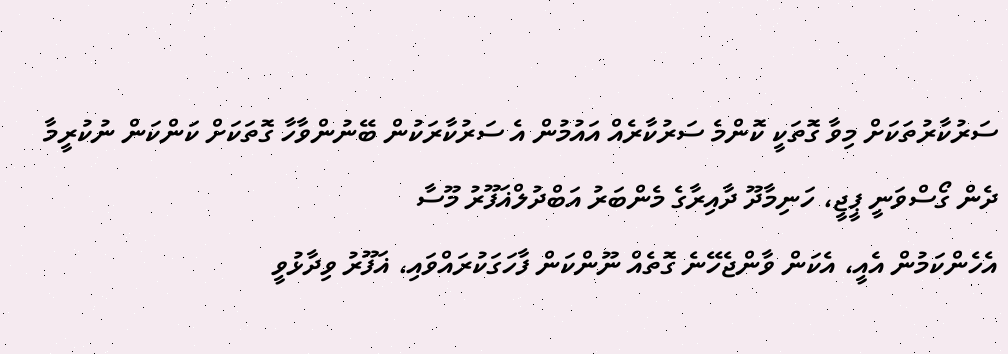ސަރުކާރުތަކަށް މިވާ ގޮތަކީ ކޮންމެ ސަރުކާރެއް އައުމުން އެ ސަރުކާރަކުން ބޭނުންވާހާ ގޮތަކަށް ކަންކަން ނުކުރީމާ ދެން ގޯސްވަނީ ޕީޖީ، ހަނިމާދޫ ދާއިރާގެ މެންބަރު އަބްދުލްޣަފޫރު މޫސާ
އެހެންކަމުން އެއީ، އެކަން ވާންޖެހޭނެ ގޮތެއް ނޫންކަން ފާހަގަކުރައްވައި، ޣަފޫރު ވިދާޅުވީ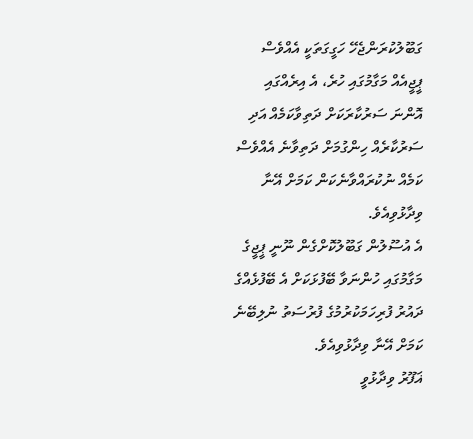ގަބޫލުކުރަންޖެހޭ ހަގީގަތަކީ އެއްވެސް ޕީޖީއެއް މަގާމުގައި ހުރެ، އެ އިރެއްގައި އޮންނަ ސަރުކާރަކަށް ދަތިވާކަމެއް އަދި ސަރުކާރެއް ހިންގުމަށް ދަތިވާނެ އެއްވެސް ކަމެއް ނުކުރައްވާނެކަން ކަމަށް އޭނާ ވިދާޅުވިއެވެ.
އެ އުސޫލުން ގަބޫލުކޮށްގެން ނޫނީ ޕީޖީގެ މަގާމުގައި ހުންނަވާ ބޭފުޅަކަށް އެ ބޭފުޅެއްގެ ދައުރު ފުރިހަމަކުރުމުގެ ފުރުސަތު ނުލިބޭނެ ކަމަށް އޭނާ ވިދާޅުވިއެވެ.
ޣަފޫރު ވިދާޅުވީ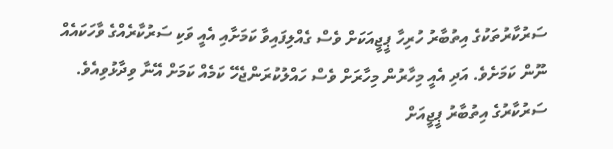ސަރުކާރުތަކުގެ އިތުބާރު ހުރިހާ ޕީޖީއަކަށް ވެސް ގެއްލިފައިވާ ކަމަށާއި އެއީ ވަކި ސަރުކާރެއްގެ ވާހަކައެއް ނޫން ކަމަށެވެ. އަދި އެއީ މިހާރުން މިހާރަށް ވެސް ހައްލުކުރަންޖެހޭ ކަމެއް ކަމަށް އޭނާ ވިދާޅުވިއެވެ.
ސަރުކާރުގެ އިތުބާރު ޕީޖީއަށް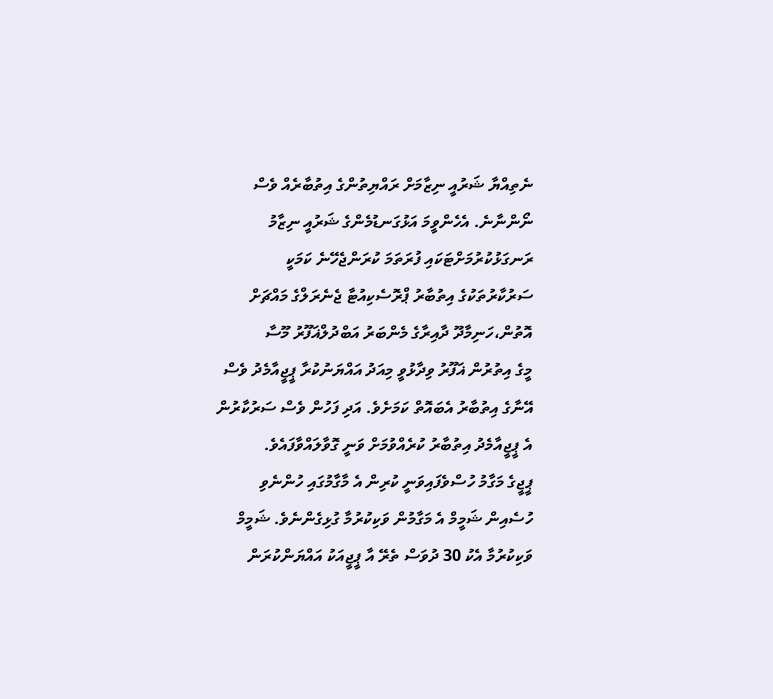ނެތިއްޔާ ޝަރުއީ ނިޒާމަށް ރައްޔިތުންގެ އިތުބާރެއް ވެސް ނޯންނާނެ. އެހެންވީމަ އަޅުގަނޑުމެންގެ ޝަރުއީ ނިޒާމު ރަނގަޅުކުރުމަށްޓަކައި ފުރަތަމަ ކުރަންޖެހޭނެ ކަމަކީ ސަރުކާރުތަކުގެ އިތުބާރު ޕްރޮސެކިއުޓާ ޖެނެރަލްގެ މައްޗަށް އޮތުން،ހަނިމާދޫ ދާއިރާގެ މެންބަރު އަބްދުލްޣަފޫރު މޫސާ
މީގެ އިތުރުން ޣަފޫރު ވިދާޅުވީ މިއަދު އައްޔަނުކުރާ ޕީޖީއާމެދު ވެސް އޭނާގެ އިތުބާރު އެބައޮތް ކަމަށެވެ. އަދި ފަހުން ވެސް ސަރުކާރުން އެ ޕީޖީއާމެދު އިތުބާރު ކުރެއްވުމަށް ވަނީ ގޮވާލައްވާފައެވެ.
ޕީޖީގެ މަގާމު ހުސްވެފައިވަނީ ކުރިން އެ މާގާމުގައި ހުންނެވި ހުސެއިން ޝަމީމް އެ މަގާމުން ވަކިކުރުމާ ގުޅިގެންނެވެ. ޝަމީމް ވަކިކުރުމާ އެކު 30 ދުވަސް ތެރޭ އާ ޕީޖީއަކު އައްޔަންކުރަން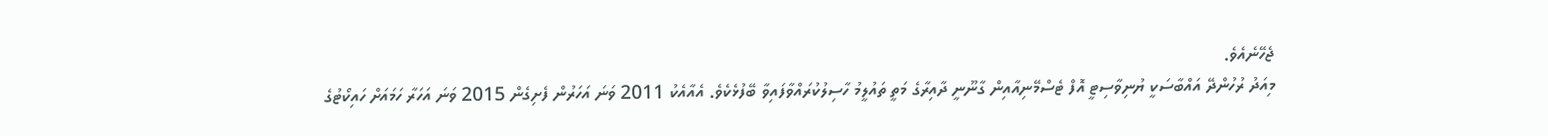ޖެހޭނެއެވެ.
މިއަދު ރުހުންދޭ އައްބާސަކީ ޔުނިވާސިޓީ އޮފް ޓެސްމޭނިއާއިން ގާނޫނީ ދާއިރާގެ މަތީ ތައުލީމު ހާސިލުކުރައްވާފައިވާ ބޭފުޅެކެވެ. އެއާއެކު 2011 ވަނަ އަހަރުން ފެށިގެން 2015 ވަނަ އަހަރާ ހަމައަށް ހައިކޯޓުގެ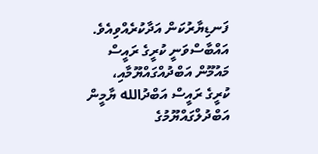ފަނޑިޔާރުކަން އަދާކުރެއްވިއެވެ.
އައްބާސްވަނީ ކުރީގެ ރައީސް މައުމޫން އަބްދުއްގައްޔޫމާއި، ކުރީގެ ރައީސް އަބްދުالله ޔާމީން އަބްދުލްގައްޔޫމުގެ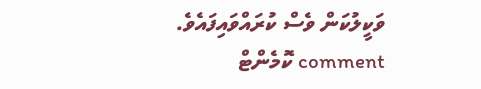ވަކީލުކަން ވެސް ކުރައްވައިފައެވެ.
comment ކޮމެންޓް